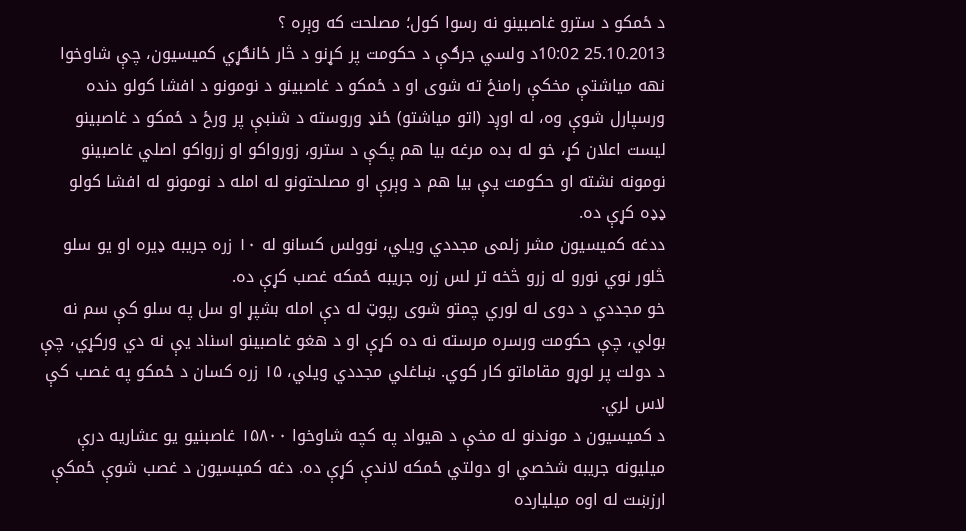د ځمکو د سترو غاصبینو نه رسوا کول؛ مصلحت که وېره ؟
25.10.2013 10:02د ولسي جرګې د حکومت پر کړنو د څار ځانګړي کمیسیون، چې شاوخوا نهه میاشتې مخکې رامنځ ته شوی او د ځمکو د غاصبینو د نومونو د افشا کولو دنده ورسپارل شوې وه، له اوږد (اتو میاشتو) ځنډ وروسته د شنبې پر ورځ د ځمکو د غاصبینو لیست اعلان کړ، خو له بده مرغه بیا هم پکې د سترو، زورواکو او زرواکو اصلي غاصبینو نومونه نشته او حکومت یې بیا هم د وېرې او مصلحتونو له امله د نومونو له افشا کولو ډډه کړې ده.
ددغه کمیسیون مشر زلمی مجددي ويلي، نوولس کسانو له ۱۰ زره جریبه ډیره او یو سلو څلور نوي نورو له زرو څخه تر لس زره جریبه ځمکه غصب کړې ده.
خو مجددي د دوى له لوري چمتو شوى رپوټ له دې امله بشپړ او سل په سلو كې سم نه بولي، چې حكومت ورسره مرسته نه ده كړې او د هغو غاصبینو اسناد يې نه دي وركړي، چې د دولت پر لوړو مقاماتو کار کوي. ښاغلي مجددي ویلي، ۱۵ زره کسان د ځمکو په غصب کې لاس لري.
د كميسيون د موندنو له مخې د هیواد په کچه شاوخوا ۱۵۸۰۰ غاصبنیو يو عشاريه درې ميلیونه جريبه شخصي او دولتي ځمکه لاندې کړې ده. دغه کمیسیون د غصب شوې ځمکې ارزښت له اوه میلیارده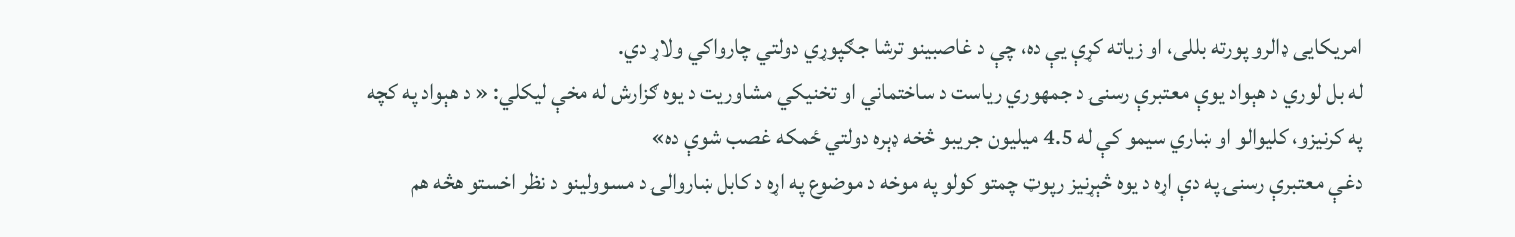امریکایی ډالرو پورته بللی، او زیاته کړې یې ده، چې د غاصبینو ترشا جګپوړي دولتي چارواکي ولاړ دي.
له بل لوري د هېواد یوې معتبرې رسنۍ د جمهوري ریاست د ساختماني او تخنیکي مشاوریت د یوه ګزارش له مخې لیکلي: « د هېواد په کچه په کرنیزو، کلیوالو او ښاري سیمو کې له 4.5 میلیون جریبو څخه ډېره دولتي ځمکه غصب شوې ده»
دغې معتبرې رسنۍ په دې اړه د یوه څېړنیز رپوټ چمتو کولو په موخه د موضوع په اړه د کابل ښاروالۍ د مسوولینو د نظر اخستو هڅه هم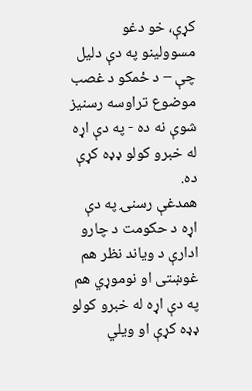کړې، خو دغو مسوولینو په دې دلیل چې – د ځمکو د غصب موضوع تراوسه رسنیز شوې نه ده - په دې اړه له خبرو کولو ډډه کړې ده.
همدغې رسنۍ په دې اړه د حکومت د چارو ادارې د ویاند نظر هم غوښتی او نوموړي هم په دې اړه له خبرو کولو ډډه کړې او ویلي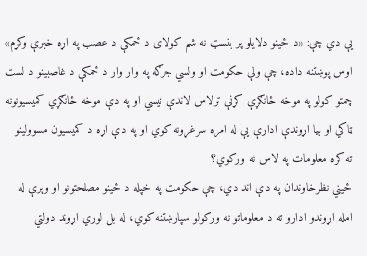یې دي چې: «د ځینو دلایلو پر بنسټ نه شم کولای د ځمکې د عصب په اړه خبرې وکړم»
اوس پوښتنه داده، چې ولې حکومت او ولسي جرګه په وار وار د ځمکې د غاصبینو د لست چمتو کولو په موخه ځانګړې کړنې ترلاس لاندې نیسي او په دې موخه ځانګړي کمیسیونونه ټاکي او بیا اړوندې ادارې یې له امره سرغړونه کوي او په دې اړه د کمیسیون مسوولینو ته کره معلومات په لاس نه ورکوي؟
ځيني نظرخاوندان په دې اند دي، چې حکومت په خپله د ځینو مصلحتونو او وېرې له امله اړوندو ادارو ته د معلوماتو نه ورکولو سپارښتنه کوي، له بل لوري اړوند دولتي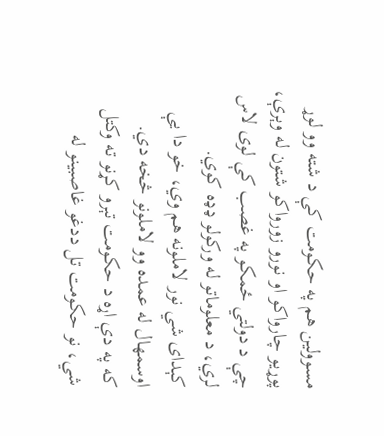مسوولین هم په حکومت کې د شته وو لوړ پوړیو چارواکو او نورو زورواکو شتون له وېرې، چې د دولتي ځمکو په غصب کې لوی لاس لري، د معلوماتو له ورکولو ډډه کوي.
کېدای شي نور لاملونه هم وي، خو دا یې اوسمهال له عمده وو لاملونو څخه دي.
که په دې اړه د حکومت تېرو کړنو ته وکتل شي، نو حکومت تل ددغو غاصبینو له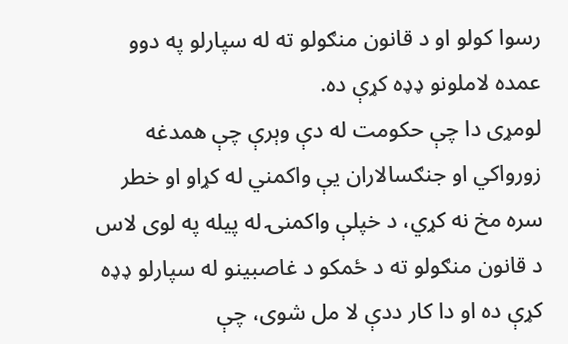رسوا کولو او د قانون منګولو ته له سپارلو په دوو عمده لاملونو ډډه کړې ده.
لومړی دا چې حکومت له دې وېرې چې همدغه زورواکي او جنګسالاران یې واکمني له کړاو او خطر سره مخ نه کړي، د خپلې واکمنۍ له پيله په لوی لاس د قانون منګولو ته د ځمکو د غاصبینو له سپارلو ډډه کړې ده او دا کار ددې لا مل شوی، چې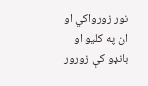نور زورواکي او ان په کليو او بانډو کې زورور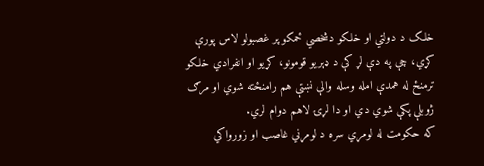خلک د دولتي او خلکو دشخصي ځمکو پر غصبولو لاس پورې کړي، چې په دې لړ کې د ډېریو قومونو، کړیو او انفرادي خلکو ترمنځ له همدې امله وسله والې نښتې هم رامنځته شوي او مرګ ژوبلې پکې شوي دي او دا لړۍ لاهم دوام لري.
که حکومت له لومړي سره د لومړني غاصب او زورواکي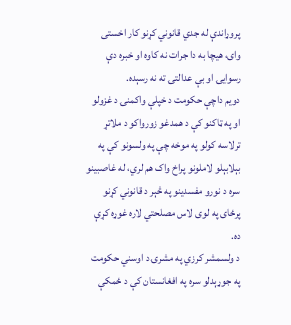پروړاندې له جدي قانوني کړنو کار اخستی وای، هیچا به دا جرات نه کاوه او خبره دې رسوايۍ او بې عدالتۍ ته نه رسېده.
دویم داچې حکومت د خپلې واکمنۍ د غزولو او په ټاکنو کې د همدغو زورواکو د ملاتړ ترلاسه کولو په موخه چې په ولسونو کې په بېلابېلو لاملونو پراخ واک هم لري، له غاصبینو سره د نورو مفسدینو په څېر د قانوني کړنو پرځای په لوی لاس مصلحتي لاره غوړه کړې ده.
د ولسمشر كرزي په مشرۍ د اوسني حكومت په جوړېدلو سره په افغانستان كې د ځمكې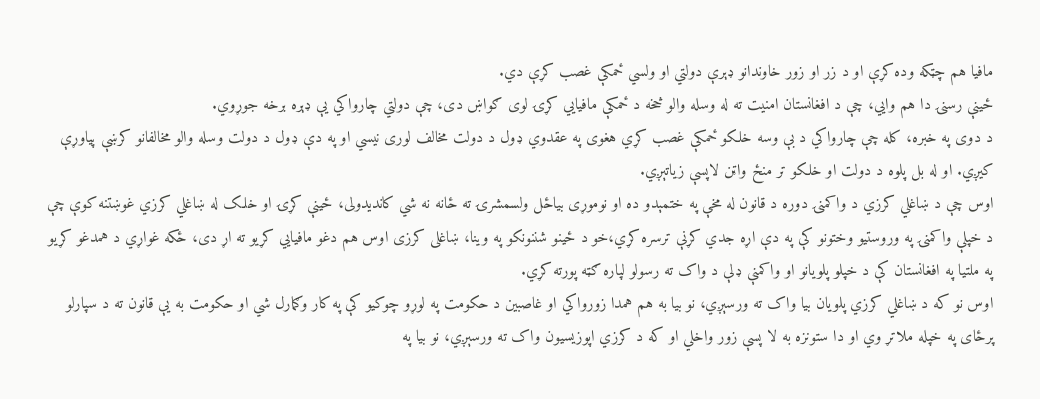مافيا هم چټكه وده كړې او د زر او زور خاوندانو ډېرې دولتي او ولسي ځمكې غصب كړې دي.
ځينې رسنۍ دا هم وايي، چې د افغانستان امنيت ته له وسله والو څخه د ځمكې مافيايي كړۍ لوى ګواښ دی، چې دولتي چارواكي يې ډېره برخه جوړوي.
د دوى په خبره، كله چې چارواكي د بې وسه خلكو ځمكې غصب كړي هغوى په عقدوي ډول د دولت مخالف لورى نيسي او په دې ډول د دولت وسله والو مخالفانو كرښې پياوړې كيږي. او له بل پلوه د دولت او خلکو تر منځ واټن لاپسې زیاتېږي.
اوس چې د ښاغلي کرزي د واکمنۍ دوره د قانون له مخې په ختمېدو ده او نوموړی بیاځل ولسمشرۍ ته ځانه نه شي کاندیدولی، ځينې کړۍ او خلک له ښاغلي کرزي غوښتنه کوې چې د خپلې واکمنۍ په وروستیو وختونو کې په دې اړه جدي کړنې ترسره کړي،خو د ځينو شننونکو په وینا، ښاغلی کرزی اوس هم دغو مافیایي کړیو ته اړ دی، ځکه غواړي د همدغو کړیو په ملتیا په افغانستان کې د خپلو پلویانو او واکمنې ډلې د واک ته رسولو لپاره ګټه پورته کړي.
اوس نو که د ښاغلي کرزي پلویان بیا واک ته ورسېږي، نو بیا به هم همدا زورواکي او غاصبین د حکومت په لوړو چوکیو کې په کار وګمارل شي او حکومت به یې قانون ته د سپارلو پرځای په خپله ملاتړ وي او دا ستونزه به لا پسې زور واخلي او که د کرزي اپوزیسیون واک ته ورسېږي، نو بیا په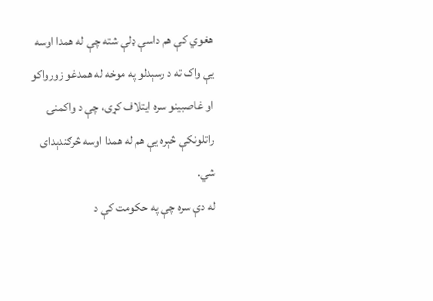هغوي کې هم داسې ډلې شته چې له همدا اوسه یې واک ته د رسېدلو په موخه له همدغو زورواکو او غاصبینو سره ایتلاف کړی، چې د واکمنۍ راتلونکې څېره یې هم له همدا اوسه څرګندېدای شي.
له دې سره چې په حکومت کې د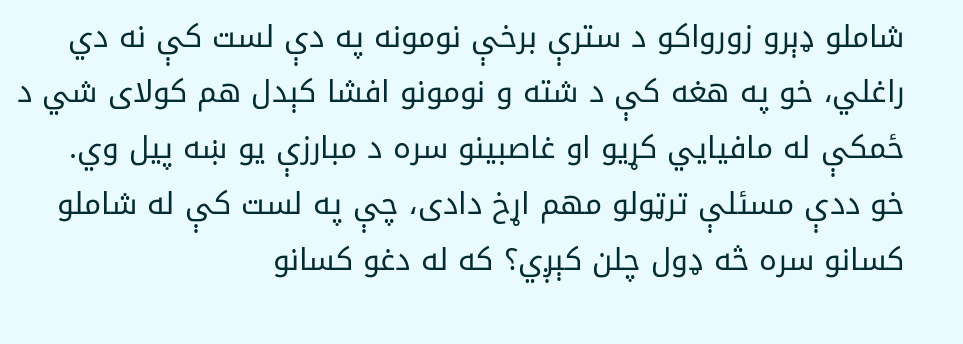شاملو ډېرو زورواکو د سترې برخې نومونه په دې لست کې نه دي راغلي، خو په هغه کې د شته و نومونو افشا کېدل هم کولای شي د ځمکې له مافیايي کړیو او غاصبینو سره د مبارزې یو ښه پیل وي.
خو ددې مسئلې ترټولو مهم اړخ دادی، چې په لست کې له شاملو کسانو سره څه ډول چلن کېږي؟ که له دغو کسانو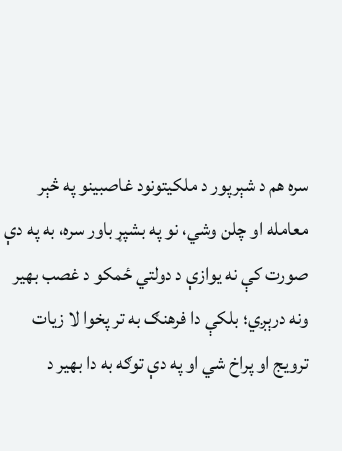سره هم د شېرپور د ملکیتونود غاصبینو په څېر معامله او چلن وشي، نو په بشپړ باور سره، به په دې صورت کې نه یوازې د دولتي ځمکو د غصب بهیر ونه درېږي؛ بلکې دا فرهنګ به تر پخوا لا زیات ترویج او پراخ شي او په دې توګه به دا بهیر د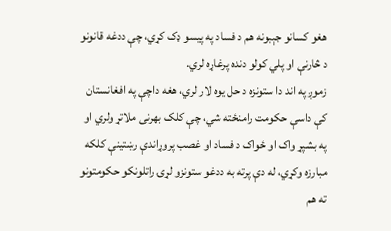هغو کسانو جېبونه هم د فساد په پیسو ډک کړي، چې ددغه قانونو د څارنې او پلي کولو دنده پرغاړه لري.
زموږ په اند دا ستونزه د حل یوه لار لري، هغه داچې په افغانستان کې داسې حکومت رامنځته شي، چې کلک بهرنی ملاتړ ولري او په بشپړ واک او ځواک د فساد او غصب پروړاندې رښتینې کلکه مبارزه وکړي، له دې پرته به ددغو ستونزو لړۍ راتلونکو حکومتونو ته هم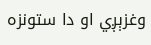وغزېږي او دا ستونزه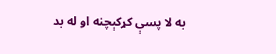به لا پسې کړکېچنه او له بد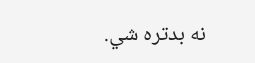نه بدتره شي.